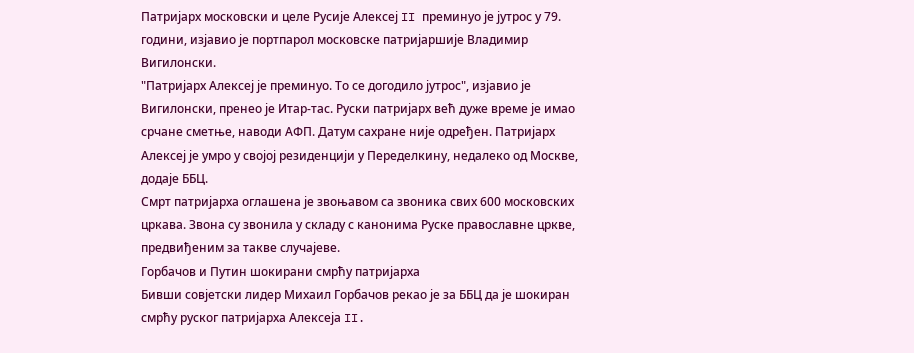Патријарх московски и целе Русије Алексеј II преминуо је јутрос у 79. години, изјавио је портпарол московске патријаршије Владимир Вигилонски.
"Патријарх Алексеј је преминуо. То се догодило јутрос", изјавио је Вигилонски, пренео је Итар-тас. Руски патријарх већ дуже време је имао срчане сметње, наводи АФП. Датум сахране није одређен. Патријарх Алексеј је умро у својој резиденцији у Переделкину, недалеко од Москве, додаје ББЦ.
Смрт патријарха оглашена је звоњавом са звоника свих 600 московских цркава. Звона су звонила у складу с канонима Руске православне цркве, предвиђеним за такве случајеве.
Горбачов и Путин шокирани смрћу патријарха
Бивши совјетски лидер Михаил Горбачов рекао је за ББЦ да је шокиран смрћу руског патријарха Алексеја II.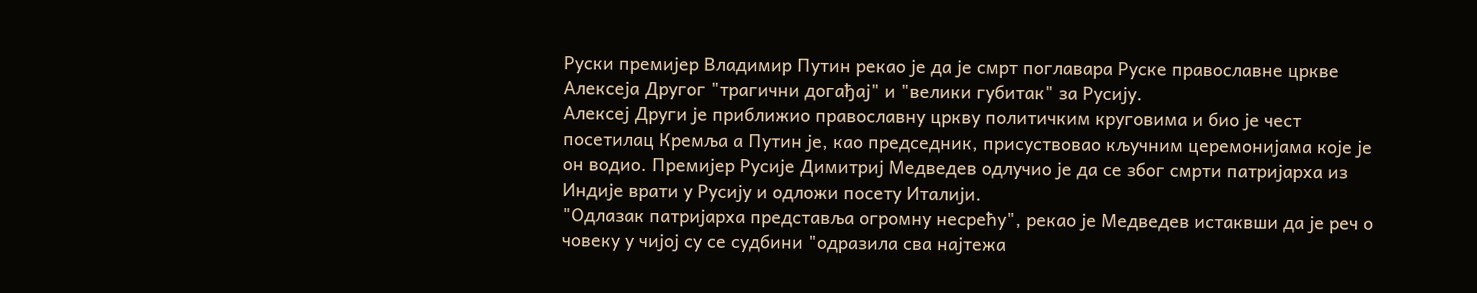Руски премијер Владимир Путин рекао је да је смрт поглавара Руске православне цркве Алексеја Другог "трагични догађај" и "велики губитак" за Русију.
Алексеј Други је приближио православну цркву политичким круговима и био је чест посетилац Кремља а Путин је, као председник, присуствовао кључним церемонијама које је он водио. Премијер Русије Димитриј Медведев одлучио је да се због смрти патријарха из Индије врати у Русију и одложи посету Италији.
"Одлазак патријарха представља огромну несрећу", рекао је Медведев истаквши да је реч о човеку у чијој су се судбини "одразила сва најтежа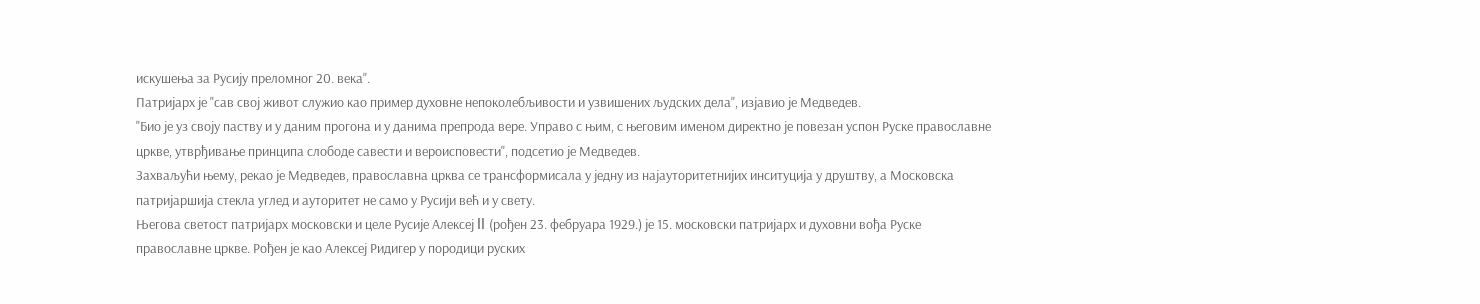искушења за Русију преломног 20. века".
Патријарх је "сав свој живот служио као пример духовне непоколебљивости и узвишених људских дела", изјавио је Медведев.
"Био је уз своју паству и у даним прогона и у данима препрода вере. Управо с њим, с његовим именом директно је повезан успон Руске православне цркве, утврђивање принципа слободе савести и вероисповести", подсетио је Медведев.
Захваљући њему, рекао је Медведев, православна црква се трансформисала у једну из најауторитетнијих инситуција у друштву, а Московска патријаршија стекла углед и ауторитет не само у Русији већ и у свету.
Његова светост патријарх московски и целе Русије Алексеј II (рођен 23. фебруара 1929.) је 15. московски патријарх и духовни вођа Руске православне цркве. Рођен је као Алексеј Ридигер у породици руских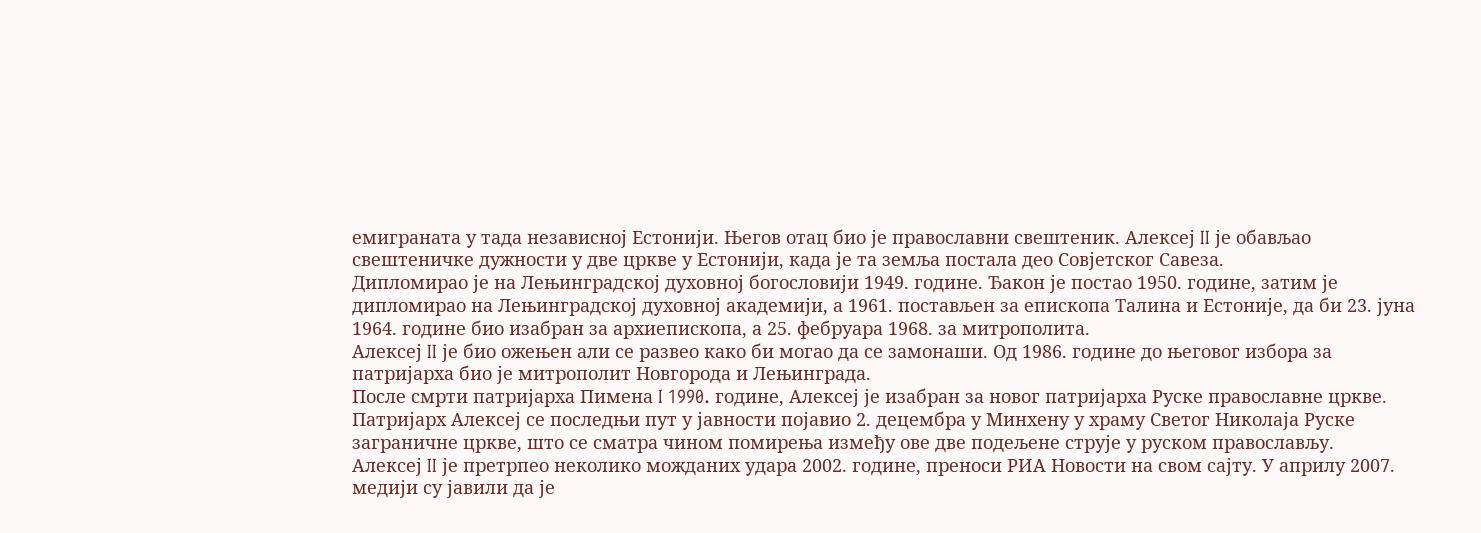емиграната у тада независној Естонији. Његов отац био је православни свештеник. Алексеј II је обављао свештеничке дужности у две цркве у Естонији, када је та земља постала део Совјетског Савеза.
Дипломирао је на Лењинградској духовној богословији 1949. године. Ђакон је постао 1950. године, затим је дипломирао на Лењинградској духовној академији, а 1961. постављен за епископа Талина и Естоније, да би 23. јуна 1964. године био изабран за архиепископа, а 25. фебруара 1968. за митрополита.
Алексеј II је био ожењен али се развео како би могао да се замонаши. Од 1986. године до његовог избора за патријарха био је митрополит Новгорода и Лењинграда.
После смрти патријарха Пимена I 1990. године, Алексеј је изабран за новог патријарха Руске православне цркве.
Патријарх Алексеј се последњи пут у јавности појавио 2. децембра у Минхену у храму Светог Николаја Руске заграничне цркве, што се сматра чином помирења између ове две подељене струје у руском православљу.
Алексеј II је претрпео неколико можданих удара 2002. године, преноси РИА Новости на свом сајту. У априлу 2007. медији су јавили да је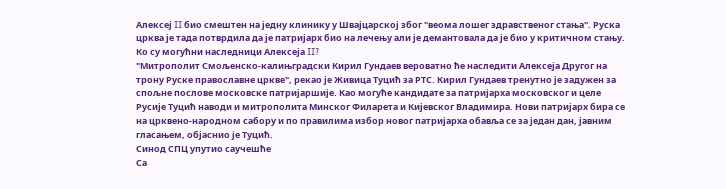Алексеј II био смештен на једну клинику у Швајцарској због "веома лошег здравственог стања". Руска црква је тада потврдила да је патријарх био на лечењу али је демантовала да је био у критичном стању.
Ко су могућни наследници Алексеја II?
"Митрополит Смољенско-калињградски Кирил Гундаев вероватно ће наследити Алексеја Другог на трону Руске православне цркве", рекао је Живица Туцић за РТС. Кирил Гундаев тренутно је задужен за спољне послове московске патријаршије. Као могуће кандидате за патријарха московског и целе Русије Туцић наводи и митрополита Минског Филарета и Кијевског Владимира. Нови патријарх бира се на црквено-народном сабору и по правилима избор новог патријарха обавља се за један дан, јавним гласањем, објаснио је Туцић.
Синод СПЦ упутио саучешће
Са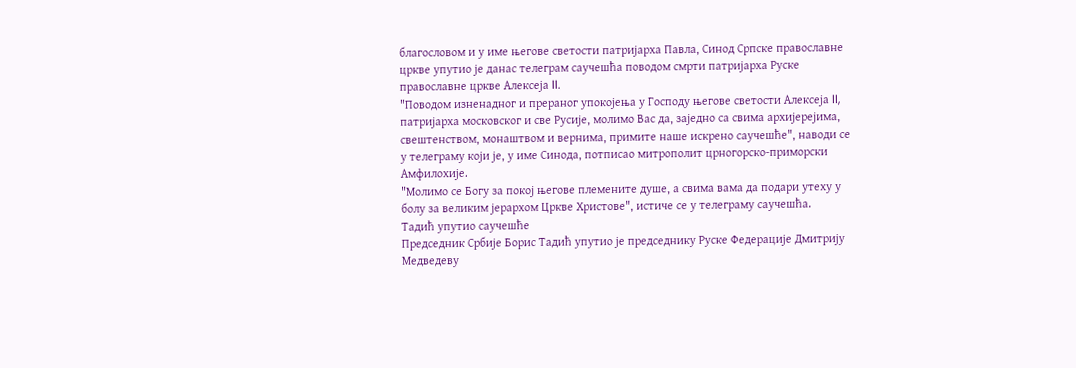благословом и у име његове светости патријарха Павла, Синод Српске православне цркве упутио је данас телеграм саучешћа поводом смрти патријарха Руске православне цркве Алексеја II.
"Поводом изненадног и прераног упокојења у Господу његове светости Алексеја II, патријарха московског и све Русије, молимо Вас да, заједно са свима архијерејима, свештенством, монаштвом и вернима, примите наше искрено саучешће", наводи се у телеграму који је, у име Синода, потписао митрополит црногорско-приморски Амфилохије.
"Молимо се Богу за покој његове племените душе, а свима вама да подари утеху у болу за великим јерархом Цркве Христове", истиче се у телеграму саучешћа.
Тадић упутио саучешће
Председник Србије Борис Тадић упутио је председнику Руске Федерације Дмитрију Медведеву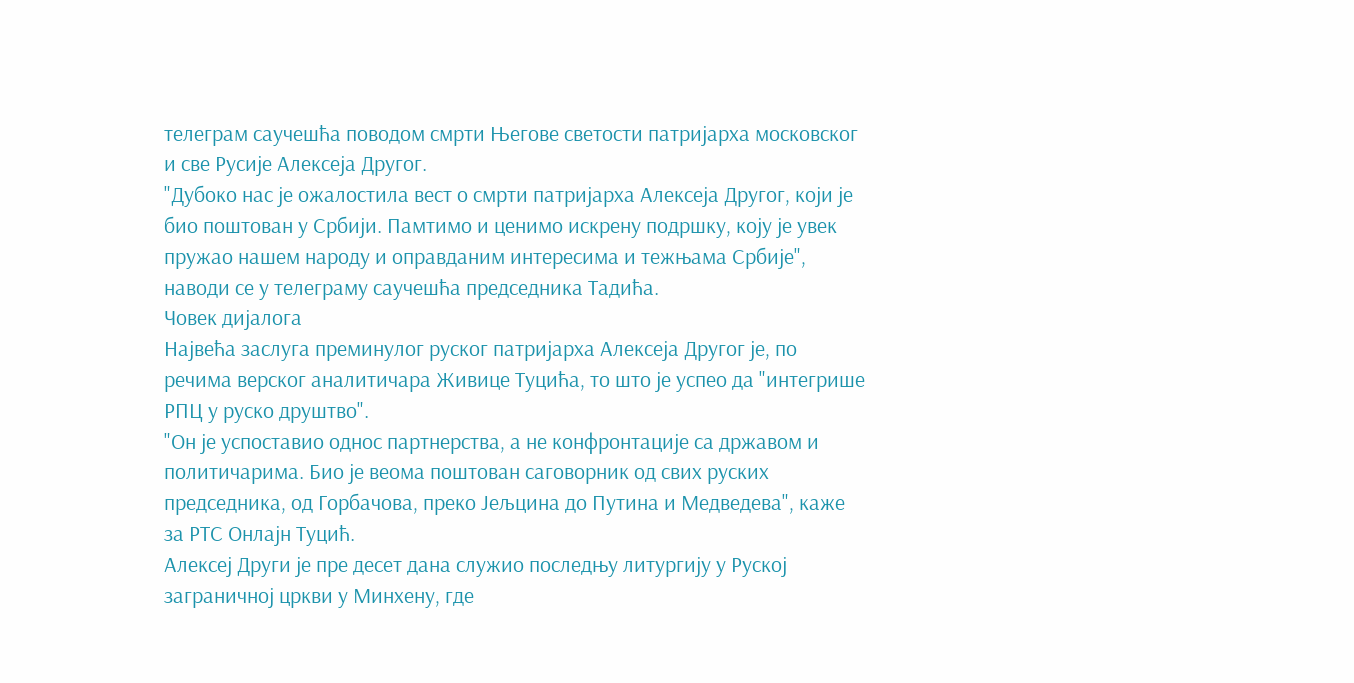телеграм саучешћа поводом смрти Његове светости патријарха московског и све Русије Алексеја Другог.
"Дубоко нас је ожалостила вест о смрти патријарха Алексеја Другог, који је био поштован у Србији. Памтимо и ценимо искрену подршку, коју је увек пружао нашем народу и оправданим интересима и тежњама Србије", наводи се у телеграму саучешћа председника Тадића.
Човек дијалога
Највећа заслуга преминулог руског патријарха Алексеја Другог је, по речима верског аналитичара Живице Туцића, то што је успео да "интегрише РПЦ у руско друштво".
"Он је успоставио однос партнерства, а не конфронтације са државом и политичарима. Био је веома поштован саговорник од свих руских председника, од Горбачова, преко Јељцина до Путина и Медведева", каже за РТС Онлајн Туцић.
Алексеј Други је пре десет дана служио последњу литургију у Руској заграничној цркви у Минхену, где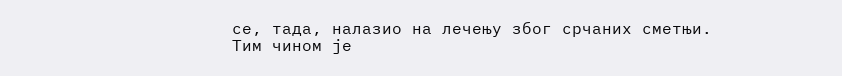се, тада, налазио на лечењу због срчаних сметњи.
Тим чином је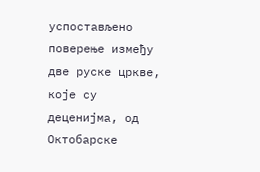успостављено поверење између две руске цркве, које су деценијма, од Октобарске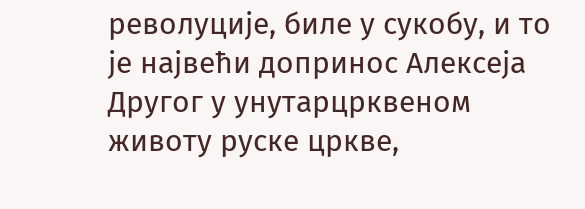револуције, биле у сукобу, и то је највећи допринос Алексеја Другог у унутарцрквеном животу руске цркве,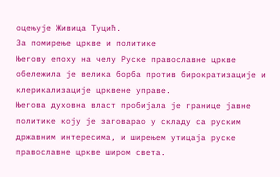оцењује Живица Туцић.
За помирење цркве и политике
Његову епоху на челу Руске православне цркве обележила је велика борба против бирократизације и клерикализације црквене управе.
Његова духовна власт пробијала је границе јавне политике коју је заговарао у складу са руским државним интересима, и ширењем утицаја руске православне цркве широм света.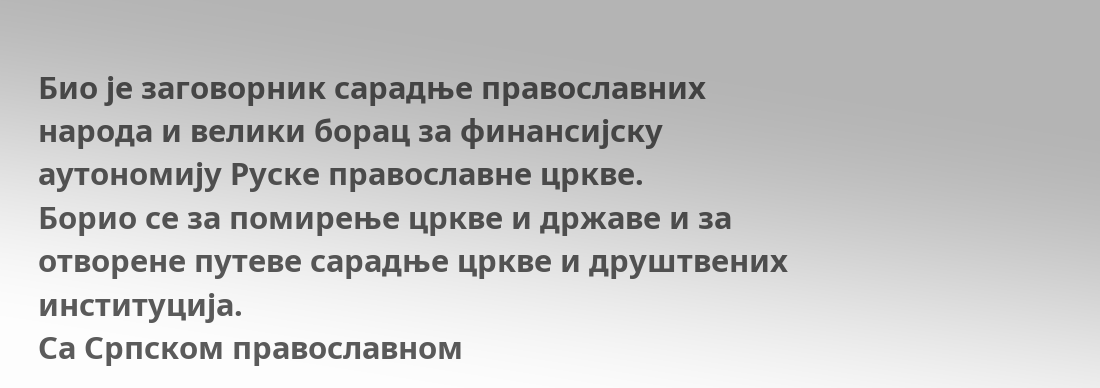Био је заговорник сарадње православних народа и велики борац за финансијску аутономију Руске православне цркве.
Борио се за помирење цркве и државе и за отворене путеве сарадње цркве и друштвених институција.
Са Српском православном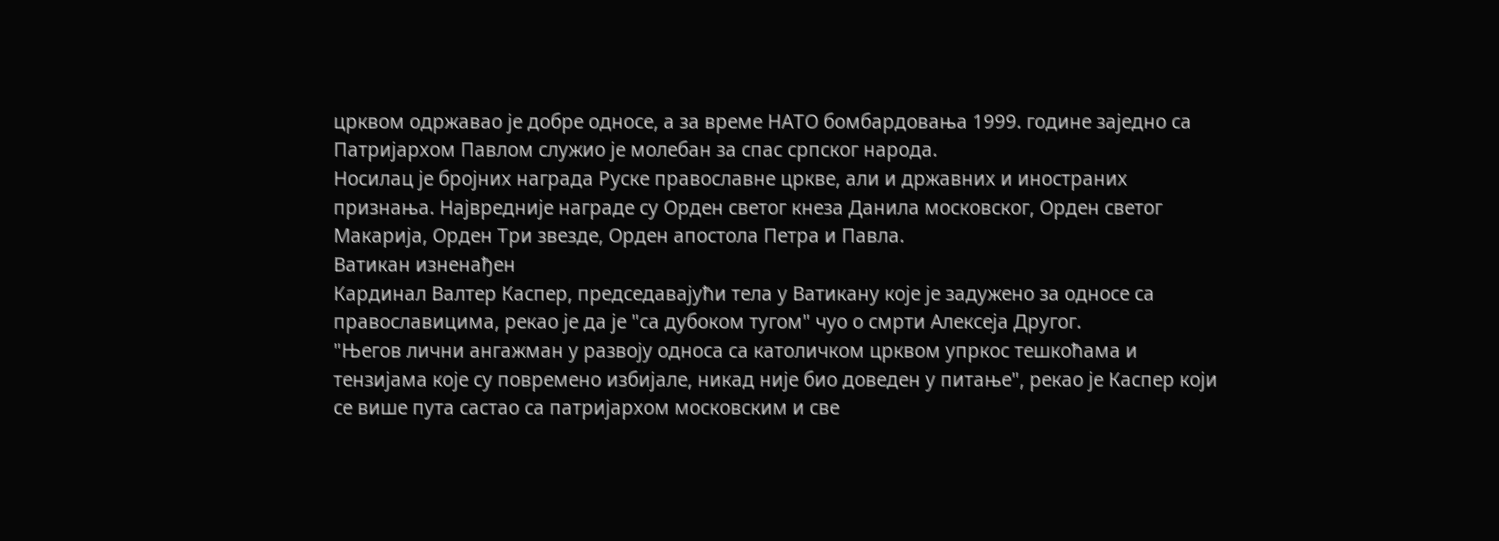црквом одржавао је добре односе, а за време НАТО бомбардовања 1999. године заједно са Патријархом Павлом служио је молебан за спас српског народа.
Носилац је бројних награда Руске православне цркве, али и државних и иностраних признања. Највредније награде су Орден светог кнеза Данила московског, Орден светог Макарија, Орден Три звезде, Орден апостола Петра и Павла.
Ватикан изненађен
Кардинал Валтер Каспер, председавајући тела у Ватикану које је задужено за односе са православицима, рекао је да је "са дубоком тугом" чуо о смрти Алексеја Другог.
"Његов лични ангажман у развоју односа са католичком црквом упркос тешкоћама и тензијама које су повремено избијале, никад није био доведен у питање", рекао је Каспер који се више пута састао са патријархом московским и све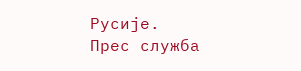Русије.
Прес служба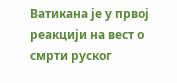Ватикана је у првој реакцији на вест о смрти руског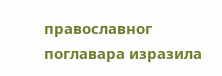православног поглавара изразила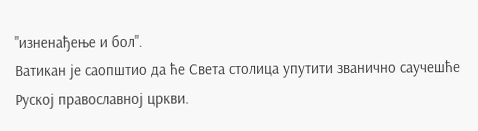"изненађење и бол".
Ватикан је саопштио да ће Света столица упутити званично саучешће Руској православној цркви.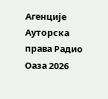Агенције
Ауторска права Радио Оаза 2026